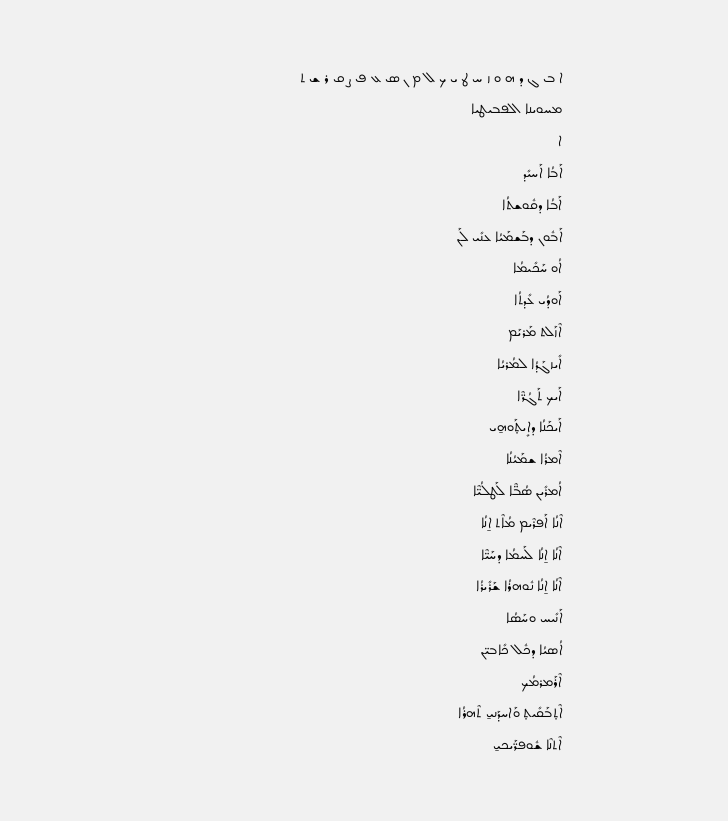ܐ ܒ ܓ ܕ ܗ ܘ ܙ ܚ ܛ ܝ ܟ ܠ ܡ ܢ ܣ ܥ ܦ ܨ ܩ ܪ ܫ ܬ
ܡܚܘܝܢܐ ܐܠܦܒܝܛܝܐ
ܐ
ܐܰܒܳܐ ܐܰܚܝܺܕ
ܐܰܒܳܐ ܕܩܽܘܫܬܳܐ
ܐܰܒܽܘܢ ܕܒܰܫܡܰܝܳܐ ܥܢܺܝ ܠܰܢ
ܐܳܘ ܚܰܟܺܝܡܳܐ
ܐܰܘܕܳܝ ܥܺܕܬܳܐ
ܐܶܙܰܠܬ ܡܰܪܝܰܡ
ܐܺܝܙܓܰܕܳܐ ܠܡܳܪܝܳܐ
ܐܰܝܟ ܬܰܓܳܪ̈ܶܐ
ܐܰܝܟܰܢܳܐ ܕܐܻܝܬ̣ܰܘܗ̱ܝ
ܐܶܡܪܳܐ ܫܡܰܝܳܢܳܐ
ܐܳܡܪܺܝܢ ܣܳܒ̈ܶܐ ܠܰܛܠܳܝ̈ܶܐ
ܐܶܢܳܐ ܐܰܦܪܶܝܡ ܡܳܐܶܬ ܐ̱ܢܳܐ
ܐܶܢܳܐ ܐ̱ܢܳܐ ܠܰܚܡܳܐ ܕܚܰܝ̈ܶܐ
ܐܶܢܳܐ ܐ̱ܢܳܐ ܢܽܘܗܪܳܐ ܫܰܪܺܝܪܳܐ
ܐܰܢܺܝܚ ܘܚܰܣܳܐ
ܐܳܣܝܳܐ ܕܟܽܠ ܟܺܐܒܝ̈ܢ
ܐܶܪܰܡܪܡܳܟ
ܐܶܬ̣ܒܰܩܺܝܬ̣ ܘܰܐܚܕܰܢܝ̱ ܬܶܗܪܳܐ
ܐܶܬܢܶܐ ܫܽܘܦܪ̈ܰܝܟܝ̱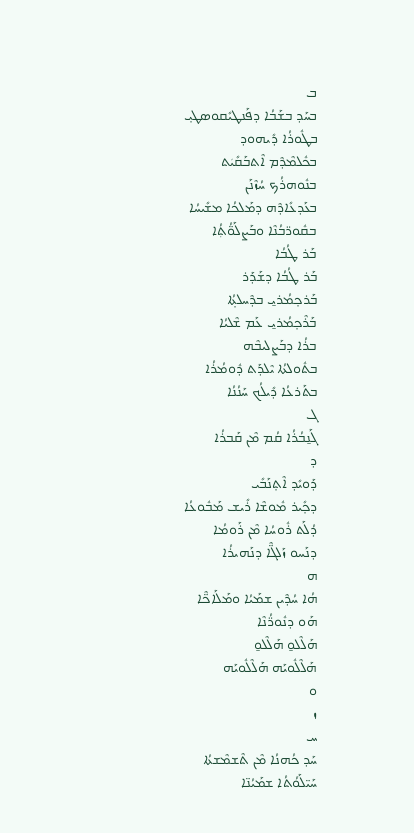ܒ
ܒܚܰܕ ܒܫܰܒܳܐ ܕܦܰܢܛܝܺܩܘܣܛܝ̣
ܒܛܽܘܪܳܐ ܕܺܝܗܘܕ
ܒܟܽܠܡܶܕܶܡ ܐܶܬܒܰܩܺܝܿܬ
ܒܢܽܘܗܪܳܟ ܚܳܙܶܢܰܢ
ܒܥܰܕܥܺܐܕܶܗ ܕܡܰܠܟܳܐ ܡܫܺܝܚܳܐ
ܒܩܽܘܪ̈ܒܳܢܶܐ ܘܒܰܨܠܰܘ̈ܳܬ݂ܳܐ
ܒܰܪ ܛܳܒܳܐ
ܒܰܪ ܛܳܒܳܐ ܕܫܰܕܰܪ
ܒܰܪܟ̣ܡܳܪܝ̱ ܒܕܶܚܠܬ̣ܳܐ
ܒܰܪܶܟ̣ܡܳܪܝ̱ ܥܰܡ ܫܶܠܝܳܐ
ܒܪܳܐ ܕܒܰܨܠܝܒܶܗ
ܒܬܽܘܠܬܳܐ ܝܶܠܕܰܬ ܕܽܘܡܳܪܳܐ
ܒܬܰܪܥܳܐ ܕܺܝܠܳܟ ܚܰܢܳܢܳܐ
ܓ
ܓܰܢ̱ܒܳܪܳܐ ܩܳܡ ܡܶܢ ܩܰܒܪܳܐ
ܕ
ܕܰܘܝܺܕ ܐܶܬ̣ܢܰܒܺܝ
ܕܟ̣ܺܝܪ ܡܽܘܫܶܐ ܪܺܝܫ ܡܰܒܽܘܥܳܐ
ܕܳܠܰܬ ܪܽܘܚܳܐ ܡܶܢ ܪܰܘܡܳܐ
ܕܢܰܚܘ ܙܰܠܓ̈ܶܐ ܕܢܰܗܝܪܳܐ
ܗ
ܗܳܐ ܚܳܕܶܝܢ ܫܡܰܝܳܐ ܘܡܰܠܰܐܟ̈ܶܐ
ܗܰܘ ܕܢܽܘܪ̈ܳܢܶܐ
ܗܰܠܶܠܘ̱ ܗܰܠܶܠܘ̱
ܗܰܠܶܠܽܘܝܰܗ ܗܰܠܶܠܽܘܝܰܗ
ܘ
ܙ
ܚ
ܚܰܕ ܟܳܗܢܳܐ ܡܶܢ ܬܶܫܡܶܫܬܳܐ
ܚܰܝ̈ܠܰܘܳܬܳܐ ܫܡܰܝܳܢ̈ܐ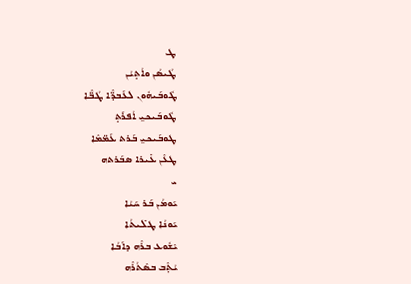ܛ
ܛܳܝܣܳܢ ܘܐܳܬ̣ܝܳܢ
ܛܽܘܒܰܝܗܽܘܢ ܠܥܰܒܕ̈ܶܐ ܛܳܒ̈ܶܐ
ܛܽܘܒܰܝܟܝ̱ ܐܳܦܪܰܬ̣
ܛܘܒܰܝܟܝ̱ ܒܰܪܬ ܥܰܡ̈ܡܶܐ
ܛܥܶܢ ܥܺܝܪܐ ܣܒܰܪܬܗ
ܝ
ܝܰܘܡܳܢ ܒܰܪ ܚܰܝܳܐ
ܝܰܘܢܳܐ ܛܠܺܝܬܳܐ
ܝܶܫܽܘܥ ܒܪܶܗ ܕܐܰܒܳܐ
ܝܳܬ݂ܶܒ ܒܣܶܬܳܪܶܗ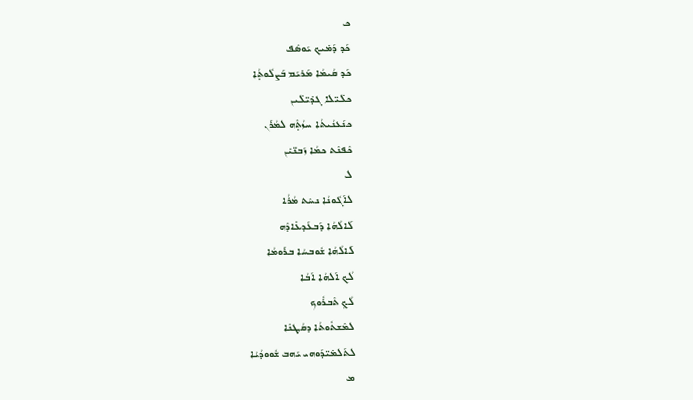ܟ
ܟܰܕ ܕܰܡܺܝܟ ܝܰܘܣܶܦ
ܟܰܕ ܩܳܝܡܳܐ ܡܰܪܝܰܡ ܒܰܨܠܽܘܬ̣ܳܐ
ܟܠܺܝ̈ܠܐ ܓܕܺܝ̈ܠܺܝܢ
ܟܢܰܥܢܳܝܬܳܐ ܚܙܳܬ̣ܶܗ ܠܡܳܪܰܢ
ܟܶܦܢܶܬ ܟܡܳܐ ܙܰܒܢ̈ܝܺܢ
ܠ
ܠܐܰܓܽܘܢܳܐ ܢܚܶܬ ܡܳܪܳܐ
ܠܰܐܠܳܗܳܐ ܕܰܒܥܰܕܥܺܐܕܶܗ
ܠܰܐܠܳܗܳܐ ܫܽܘܒܚܳܐ ܒܪܰܘܡܳܐ
ܠܳܟ ܐܰܠܗܳܐ ܐܰܒܳܐ
ܠܳܟ݂ ܬܶܒܪܽܘܟ
ܠܡܶܫܬܽܘܬܳܐ ܕܩܳܛܢܶܐ
ܠܬܰܠܡܺܝ̈ܕܰܘܗܝ ܝܰܗܒ ܫܽܘܘܕܳܝܳܐ
ܡ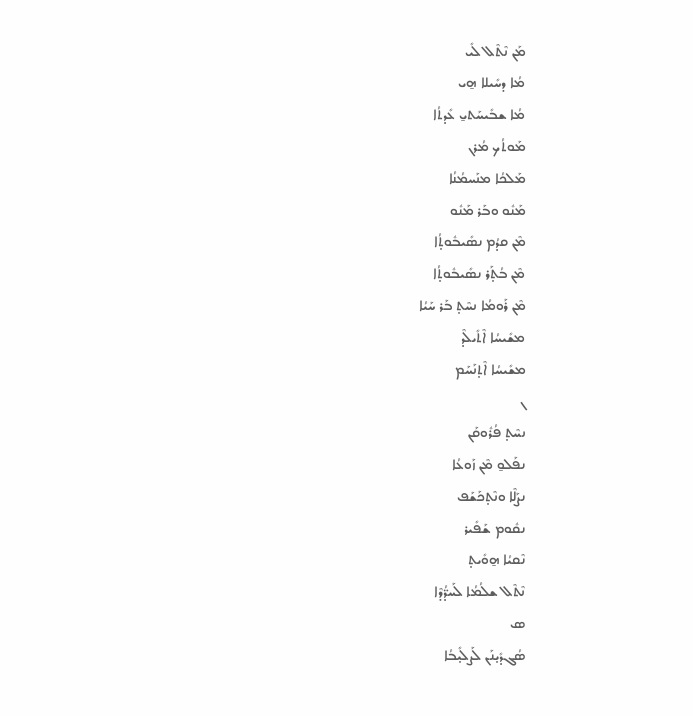ܡܰܢ ܢܶܬܶܠ ܠܺܝ
ܡܳܐ ܕܚܺܝܠܐ ܗ̱ܝ
ܡܳܐ ܫܒܺܝܚܰܬܝ̱ ܥܺܕܬܳܐ
ܡܰܘܬܳܟ ܡܳܪܢ
ܡܰܠܟܳܐ ܡܢܰܚܡܳܢܳܐ
ܡܰܢܽܘ ܘܒܰܪ ܡܰܢܽܘ
ܡܶܢ ܩܕܳܡ ܢܣܺܝܒܽܘܬ̣ܳܐ
ܡܶܢ ܒܳܬ̣ܰܪ ܢܣܺܝܒܽܘܬ̣ܳܐ
ܡܶܢ ܪܰܘܡܳܐ ܢܚܶܬ̣ ܒܰܪ ܚܰܝܳܐ
ܡܫܺܝܚܳܐ ܐܶܬܺܝܠܶܕ
ܡܫܺܝܚܳܐ ܐܶܬ̣ܢܰܚܰܡ
ܢ
ܢܚܶܬ̣ ܦܳܪܽܘܩܰܢ
ܢܦܰܠܘ̱ ܡܶܢ ܙܰܘܥܳܐ
ܢܨܰܠܶܐ ܘܢܶܬ̣ܟܰܫܰܦ
ܢܩܽܘܡ ܫܰܦܺܝܪ
ܢܶܩܝܳܐ ܗ̱ܘܺܝܬ̣
ܢܶܬܶܠ ܫܠܳܡܳܐ ܠܰܚܕ̈ܳܕܶܐ
ܣ
ܣܳܓܕܺܝ̣ܢܰܢ ܠܰܨܠܺܝ̣ܒܳܐ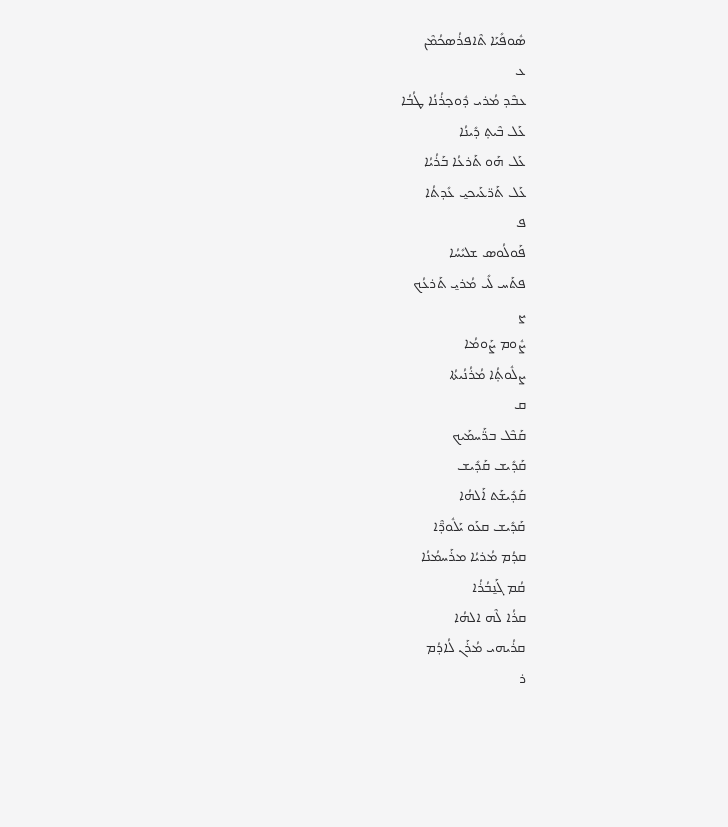ܣܽܘܦܺܝܰܐ ܬܶܐܦܪܳܣܟܳܡܶܢ
ܥ
ܥܒܶܕ ܡܳܪܝ ܕܽܘܟ̣ܪܳܢܳܐ ܛܳܒܳܐ
ܥܰܠ ܒܶܝܬ̣ ܕܺܝܢܳܐ
ܥܰܠ ܗܰܘ ܬܰܪܥܳܐ ܒܰܪܳܝܳܐ
ܥܰܠ ܬܰܪ̈ܥܰܝܟܝ̱ ܥܺܕܬܳܐ
ܦ
ܦܰܘܠܳܘܣ ܫܠܝܺܚܳܐ
ܦܬܰܚ ܠܺܝ ܡܳܪܝ̱ ܬܰܪܥܳܟ
ܨ
ܨܽܘܡ ܨܰܘܡܳܐ
ܨܠܽܘܬ̣ܳܐ ܡܳܪܳܢܳܝܬܳܐ
ܩ
ܩܰܒܶܠ ܒܪ̈ܰܚܡܰܝܟ
ܩܰܕܺܝܫ ܩܰܕܺܝܫ
ܩܰܕܺܝܫܰܬ ܐܰܠܗܳܐ
ܩܰܕܺܝܫ ܩܥܰܘ ܝܰܠܽܘܕ̈ܶܐ
ܩܕܳܡ ܡܳܪܝܳܐ ܡܪܰܚܡܳܢܳܐ
ܩܳܡ ܓܰܢ̱ܒܳܪܳܐ
ܩܪܳܐ ܠܶܗ ܐܠܗܳܐ
ܩܪܳܝܗܝ ܡܳܪܰܢ ܠܳܐܕܳܡ
ܪ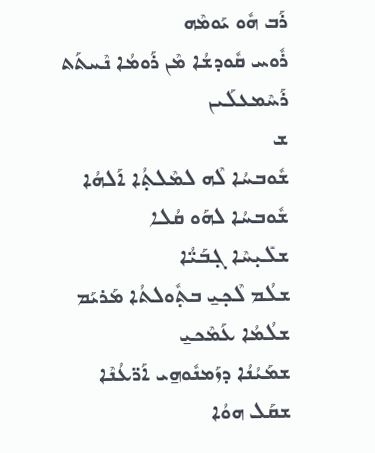ܪܰܒ ܗܽܘ ܝܰܘܡܶܗ
ܪܽܘܚ ܩܽܘܕܫܳܐ ܡܶܢ ܪܰܘܡܳܐ ܢܶܚܬܰܬ
ܪܰܚܶܡܥܠܰܝܢ
ܫ
ܫܽܘܒܚܳܐ ܠܶܗ ܠܡܶܠܬ̣ܳܐ ܐܰܠܗܳܐ
ܫܽܘܒܚܳܐ ܠܗܰܘ ܩܳܠܐ
ܫܠܺܝ̣ܚܶܐ ܓ̣ܒܰܝ̈ܳܐ
ܫܠܳܡ ܠܶܟ̣ܝ̱ ܒܬ̣ܽܘܠܬܳܐ ܡܰܪܝܰܡ
ܫܠܳܡܳܐ ܥܰܡܶܟܝ̱
ܫܡܰܝܳܢܳܐ ܕܙܰܡܢܽܘܗ̱ܝ ܐܰܪ̈ܥܳܢܶܐ
ܫܩܰܠ ܗܘܳܐ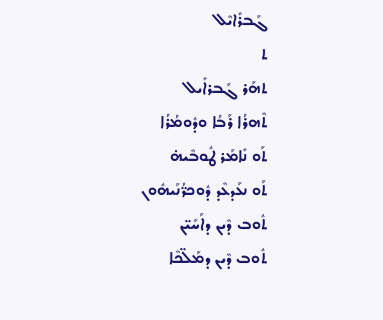ܓܰܒܪܺܐܝܶܠ
ܬ
ܬܗܰܪ ܓܰܒܪܐܺܝܠ
ܬܶܗܪܳܐ ܪܰܒܳܐ ܘܕܽܘܡܳܪܳܐ
ܬܰܘ ܢܺܐܡܰܪ ܛܽܘܒܶܝܗ̇
ܬܰܘ ܢܥܰܕܥܶܕ ܕܽܘܟܪ̈ܳܢܰܝܗܽܘܢ
ܬܽܘܒ ܕܶܝܢ ܕܐܰܚܰܝ̈ܢ
ܬܽܘܒ ܕܶܝܢ ܕܡܰܠ̈ܟܶܐ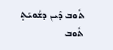ܬܽܘܒ ܕܶܝܢ ܕܫܳܘܝܰܬ̣
ܬܽܘܒ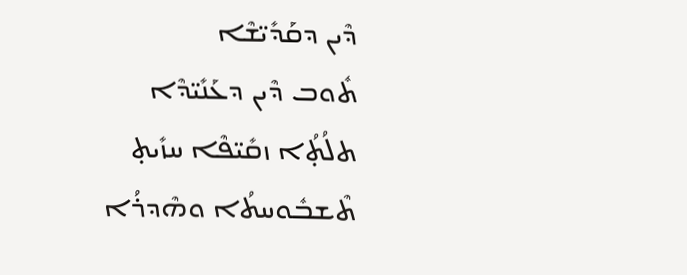ܕܶܝܢ ܕܩܰܕܺܝ̈ܫܶܐ
ܬܽܘܒ ܕܶܝܢ ܕܥܰܢܺܝ̈ܕܶܐ
ܬܠܳܬ̣ܳܐ ܙܩܺܝ̈ܦܶܐ ܚܙܺܝܬ̣
ܬܶܫܒܽܘܚܬܳܐ ܘܗܶܕܪܳܐ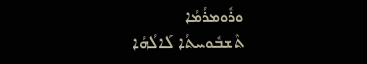ܘܪܽܘܡܪܳܡܳܐ
ܬܶܫܒܽܘܚܬܳܐ ܠܰܐܠܳܗܳܐ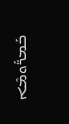ܒܰܡܪ̈ܰܘܡܶܐ